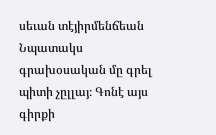սեւան տէյիրմենճեան
Նպատակս գրախօսական մը գրել պիտի չըլլայ։ Գոնէ այս գիրքի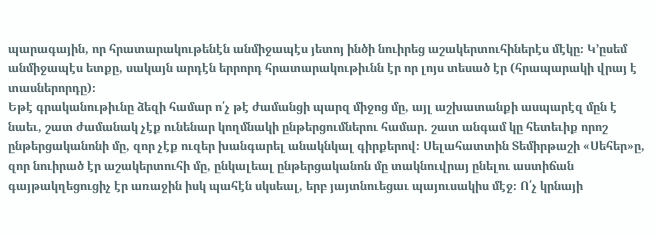պարագային, որ հրատարակութենէն անմիջապէս յետոյ ինծի նուիրեց աշակերտուհիներէս մէկը։ Կ՚ըսեմ անմիջապէս ետքը, սակայն արդէն երրորդ հրատարակութիւնն էր որ լոյս տեսած էր (հրապարակի վրայ է տասներորդը)։
Եթէ գրականութիւնը ձեզի համար ո՛չ թէ ժամանցի պարզ միջոց մը, այլ աշխատանքի ասպարէզ մըն է նաեւ, շատ ժամանակ չէք ունենար կողմնակի ընթերցումներու համար. շատ անգամ կը հետեւիք որոշ ընթերցականոնի մը, զոր չէք ուզեր խանգարել անակնկալ գիրքերով։ Սելահատտին Տեմիրթաշի «Սեհեր»ը, զոր նուիրած էր աշակերտուհի մը, ընկալեալ ընթերցականոն մը տակնուվրայ ընելու աստիճան գայթակղեցուցիչ էր առաջին իսկ պահէն սկսեալ, երբ յայտնուեցաւ պայուսակիս մէջ։ Ո՛չ կրնայի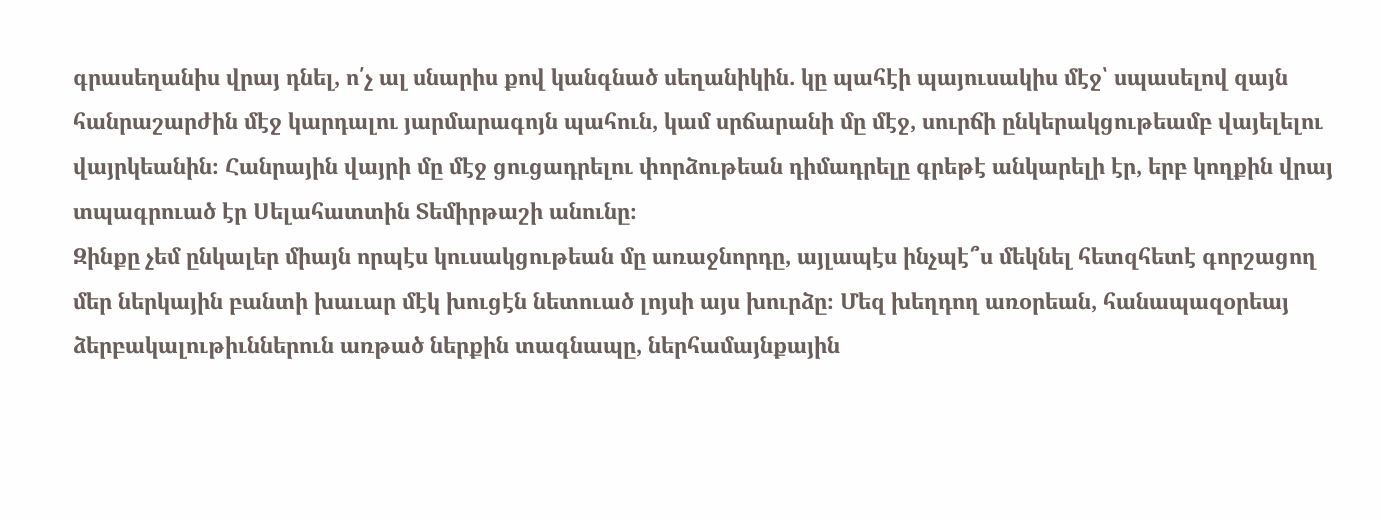գրասեղանիս վրայ դնել, ո՛չ ալ սնարիս քով կանգնած սեղանիկին. կը պահէի պայուսակիս մէջ՝ սպասելով զայն հանրաշարժին մէջ կարդալու յարմարագոյն պահուն, կամ սրճարանի մը մէջ, սուրճի ընկերակցութեամբ վայելելու վայրկեանին։ Հանրային վայրի մը մէջ ցուցադրելու փորձութեան դիմադրելը գրեթէ անկարելի էր, երբ կողքին վրայ տպագրուած էր Սելահատտին Տեմիրթաշի անունը։
Զինքը չեմ ընկալեր միայն որպէս կուսակցութեան մը առաջնորդը, այլապէս ինչպէ՞ս մեկնել հետզհետէ գորշացող մեր ներկային բանտի խաւար մէկ խուցէն նետուած լոյսի այս խուրձը։ Մեզ խեղդող առօրեան, հանապազօրեայ ձերբակալութիւններուն առթած ներքին տագնապը, ներհամայնքային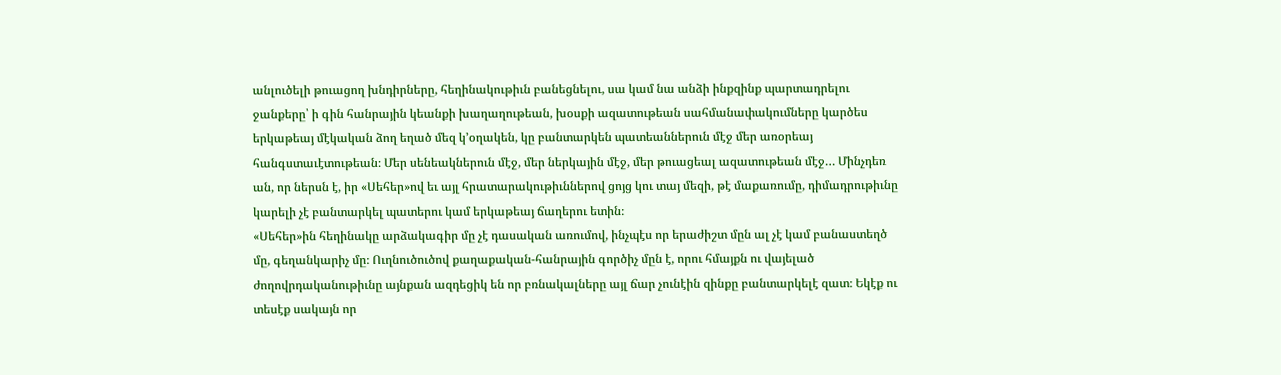անլուծելի թուացող խնդիրները, հեղինակութիւն բանեցնելու, սա կամ նա անձի ինքզինք պարտադրելու ջանքերը՝ ի գին հանրային կեանքի խաղաղութեան, խօսքի ազատութեան սահմանափակումները կարծես երկաթեայ մէկական ձող եղած մեզ կ՚օղակեն, կը բանտարկեն պատեաններուն մէջ մեր առօրեայ հանգստաւէտութեան։ Մեր սենեակներուն մէջ, մեր ներկային մէջ, մեր թուացեալ ազատութեան մէջ… Մինչդեռ ան, որ ներսն է, իր «Սեհեր»ով եւ այլ հրատարակութիւններով ցոյց կու տայ մեզի, թէ մաքառումը, դիմադրութիւնը կարելի չէ բանտարկել պատերու կամ երկաթեայ ճաղերու ետին։
«Սեհեր»ին հեղինակը արձակագիր մը չէ դասական առումով, ինչպէս որ երաժիշտ մըն ալ չէ կամ բանաստեղծ մը, գեղանկարիչ մը։ Ուղնուծուծով քաղաքական-հանրային գործիչ մըն է, որու հմայքն ու վայելած ժողովրդականութիւնը այնքան ազդեցիկ են որ բռնակալները այլ ճար չունէին զինքը բանտարկելէ զատ։ Եկէք ու տեսէք սակայն որ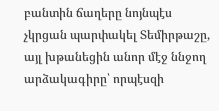բանտին ճաղերը նոյնպէս չկրցան պարփակել Տեմիրթաշը, այլ խթանեցին անոր մէջ ննջող արձակագիրը՝ որպէսզի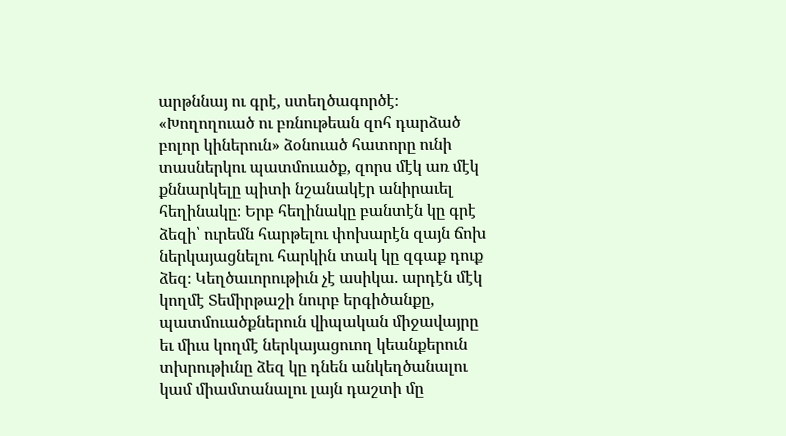արթննայ ու գրէ, ստեղծագործէ։
«Խողողուած ու բռնութեան զոհ դարձած բոլոր կիներուն» ձօնուած հատորը ունի տասներկու պատմուածք, զորս մէկ առ մէկ քննարկելը պիտի նշանակէր անիրաւել հեղինակը։ Երբ հեղինակը բանտէն կը գրէ ձեզի՝ ուրեմն հարթելու փոխարէն զայն ճոխ ներկայացնելու հարկին տակ կը զգաք դուք ձեզ։ Կեղծաւորութիւն չէ ասիկա. արդէն մէկ կողմէ Տեմիրթաշի նուրբ երգիծանքը, պատմուածքներուն վիպական միջավայրը եւ միւս կողմէ ներկայացուող կեանքերուն տխրութիւնը ձեզ կը դնեն անկեղծանալու կամ միամտանալու լայն դաշտի մը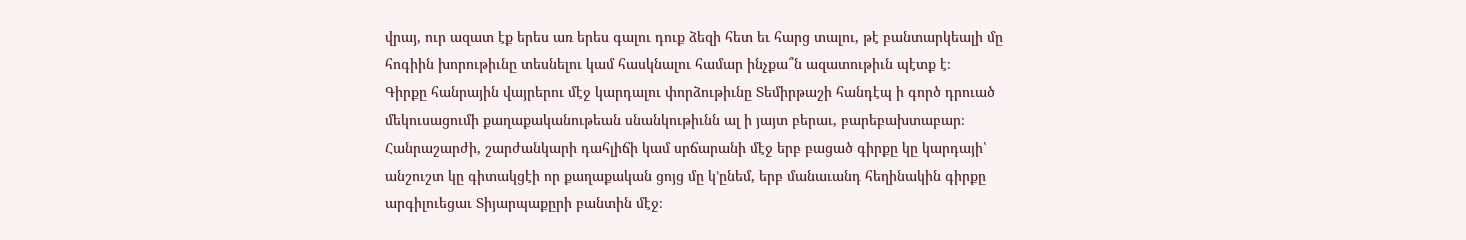վրայ, ուր ազատ էք երես առ երես գալու դուք ձեզի հետ եւ հարց տալու, թէ բանտարկեալի մը հոգիին խորութիւնը տեսնելու կամ հասկնալու համար ինչքա՞ն ազատութիւն պէտք է։
Գիրքը հանրային վայրերու մէջ կարդալու փորձութիւնը Տեմիրթաշի հանդէպ ի գործ դրուած մեկուսացումի քաղաքականութեան սնանկութիւնն ալ ի յայտ բերաւ, բարեբախտաբար։ Հանրաշարժի, շարժանկարի դահլիճի կամ սրճարանի մէջ երբ բացած գիրքը կը կարդայի՝ անշուշտ կը գիտակցէի որ քաղաքական ցոյց մը կ՚ընեմ, երբ մանաւանդ հեղինակին գիրքը արգիլուեցաւ Տիյարպաքըրի բանտին մէջ։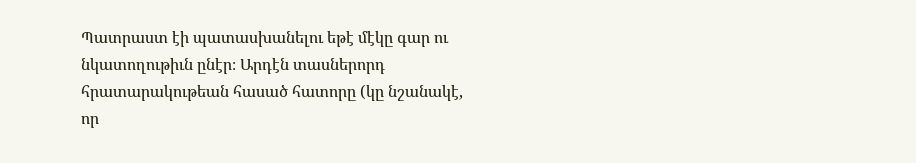Պատրաստ էի պատասխանելու եթէ մէկը գար ու նկատողութիւն ընէր։ Արդէն տասներորդ հրատարակութեան հասած հատորը (կը նշանակէ, որ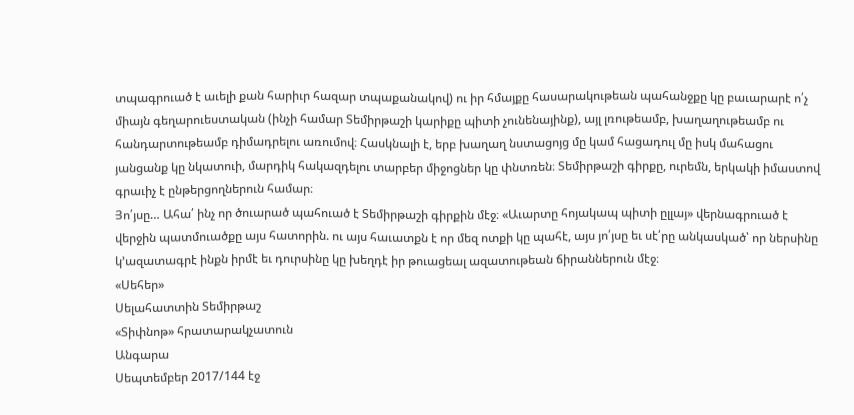տպագրուած է աւելի քան հարիւր հազար տպաքանակով) ու իր հմայքը հասարակութեան պահանջքը կը բաւարարէ ո՛չ միայն գեղարուեստական (ինչի համար Տեմիրթաշի կարիքը պիտի չունենայինք), այլ լռութեամբ, խաղաղութեամբ ու հանդարտութեամբ դիմադրելու առումով։ Հասկնալի է, երբ խաղաղ նստացոյց մը կամ հացադուլ մը իսկ մահացու յանցանք կը նկատուի, մարդիկ հակազդելու տարբեր միջոցներ կը փնտռեն։ Տեմիրթաշի գիրքը, ուրեմն, երկակի իմաստով գրաւիչ է ընթերցողներուն համար։
Յո՛յսը… Ահա՛ ինչ որ ծուարած պահուած է Տեմիրթաշի գիրքին մէջ։ «Աւարտը հոյակապ պիտի ըլլայ» վերնագրուած է վերջին պատմուածքը այս հատորին. ու այս հաւատքն է որ մեզ ոտքի կը պահէ, այս յո՛յսը եւ սէ՛րը անկասկած՝ որ ներսինը կ՚ազատագրէ ինքն իրմէ եւ դուրսինը կը խեղդէ իր թուացեալ ազատութեան ճիրաններուն մէջ։
«Սեհեր»
Սելահատտին Տեմիրթաշ
«Տիփնոթ» հրատարակչատուն
Անգարա
Սեպտեմբեր 2017/144 էջ